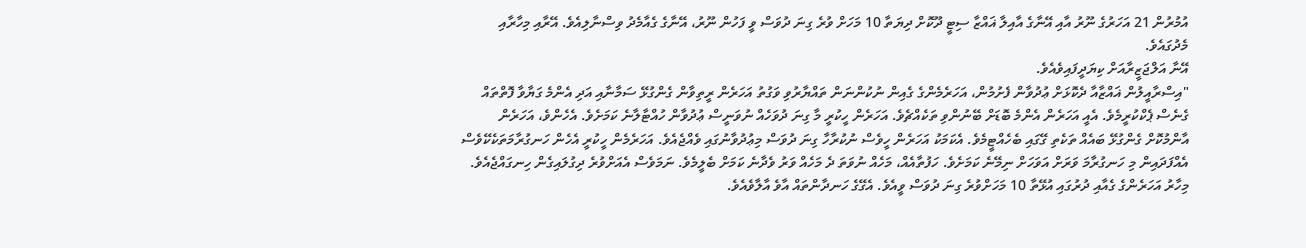އުމުރުން 21 އަހަރުގެ ނޫރު އާއި އޭނާގެ އާއިލާ ޣައްޒާ ސިޓީ ދޫކޮށް ދިޔަތާ 10 މަހަށް ވުރެ ގިނަ ދުވަސް ވީ ފަހުން ނޫރު، އޭނާގެ ގެއާމެދު ވިސްނާލިއެވެ. އޭރާއި މިހާރާއި މެދުގައެވެ.
އޭނާ އަލްޖަޒީރާއަށް ކިޔަދީފައިވެއެވެ.
"އިސްރާއީލުން ޣައްޒާއާ ދެކޮޅަށް ޢުދުވާން ފެށުމުން، އަހަރެމެންގެ ގެއިން ނުކުންނަން ތައްޔާރުވި ވަގުތު އަހަރެން ރީތިވާން ގެންގުޅޭ ސަމާނާއި އަދި އެންމެ ގަޔާވާ ފޮތްތައް ގެނެސް ޕެކްކުރީމެވެ. އެއީ އަހަރެން އެންމެ ބޮޑަށް ބޭނުންވި ތަކެއްޗެވެ. އަހަރެން ހީކުރީ މާ ގިނަ ދުވަހެއް ނުވަނީސް ޢުދުވާން ހުއްޓާލާނެ ކަމަށެވެ. އެހެންވެ، އަހަރެން އާންމުކޮށް ގެންގުޅޭ ބައެއް ތަކެތި ގޭގައި ބެހެއްޓީމެވެ. އެކަމަކު އަހަރެން ހީވެސް ނުކުރާހާ ގިނަ ދުވަސް މިޢުދުވާނުގައި ވެއްޖެއެވެ. އަހަރެމެން ހީކުރީ އެހެން ހަނގުރާމަތަކެކޭވެސް އެއްފަދައިން މި ހަނގުރާމަ ވަރަށް އަވަހަށް ނިމޭނެ ކަމަށެވެ. ހަފުތާއެއް، މަހެއް ނުވަތަ ދެ މަހެއް ވަރު ވެދާނެ ކަމަށް ބެލީމެވެ. ނަމަވެސް އެއަށްވުރެ ދިގުލައިގެން ހިނގައްޖެއެވެ.
މިހާރު އަހަރެންގެ ގެއާއި ދުރުގައި އުޅޭތާ 10 މަހަށްވުރެ ގިނަ ދުވަސް ވީއެވެ. އެގޭގެ ހަނދާންތައް އާވެ އާލާވެއެވެ.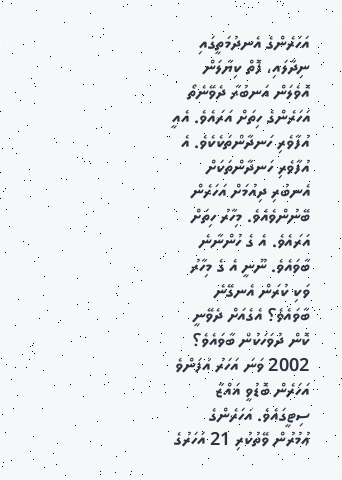އަހަރެންގެ އެނދުމަތީގައި ނިދާލައި، ފޮތް ކިޔާލަން އޮވެލަން އަނބުރާ ދެވޭނެތޯ އަހަރެންގެ ހިތަށް އަރައެވެ. އެއީ އުފާވެރި ހަނދާންތަކެކެވެ. އެ އުފާވެރި ހަނދާންތަކަށް އެނބުރި ދިއުމަށް އަހަރެން ބޭނުންވެއެވެ. މިހާރު ހިތަށް އަރައެވެ. އެ ގެ ހުންނާނެ ބާވައެވެ. ނޫނީ އެ ގެ މިހާރު ވަކި ކުރަން އެނގޭނެ ބާވައެވެ؟ އެގެއަށް ދެވޭނީ ކޮން ދުވަހަކުން ބާވައެވެ؟
2002 ވަނަ އަހަރު އުފަންވެ އަހަރެން ބޮޑުވީ ޣައްޒާ ސިޓީގައެވެ. އަހަރެންގެ ޢުމުރުން ވޭތުކުރި 21 އަހަރުގެ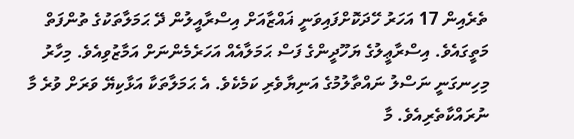ތެރެއިން 17 އަހަރު ހޭދަކޮށްފައިވަނީ ޣައްޒާއަށް އިސްރާއީލުން ދޭ ޙަމަލާތަކުގެ ތުންފަތް މަތީގައެވެ. އިސްރާޢީލުގެ ޔަހޫދީންގެ ފަސް ޙަމަލާއެއް އަހަރެމެންނަށް އަމާޒުވިއެވެ. މިހާރު މިހިނގަނީ ނަސްލު ނައްތާލުމުގެ އަނިޔާވެރި ކަމެކެވެ. އެ ޙަމަލާތަކާ އަޅާކިޔޭ ވަރަށް ވުރެ މާ ނުރައްކާތެރިއެވެ. މާ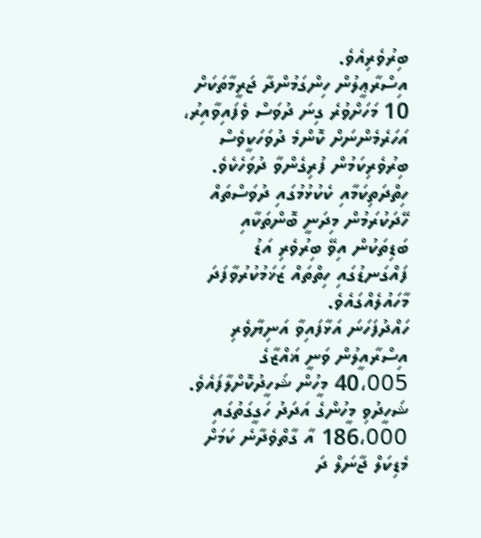ބިރުވެރިއެވެ.
އިސްރާޢީލުން ހިންގަމުންދާ ޖަރީމާތަކަށް 10 މަހަށްވުރެ ގިނަ ދުވަސް ވެފައިވާއިރު، އަހަރެމެންނަށް ކޮންމެ ދުވަހަކީވެސް ބިރުވެރިކަމުން ފުރިގެންވާ ދުވަހެކެވެ. ހިތްދަތިކަމާއި ކެކުޅުމުގައި ދުވަސްތައް ހޭދަކުރަމުން މިދަނީ ބޮންތަކާއި ބަޑިތަކުން އިވޭ ބިރުވެރި އަޑު ފައްގަނޑުގައި ހިތްތައް ޒަޚަމުކުރުވާފަދަ މާހައުލެއްގައެވެ.
ހައްދުފަހަނަ އަޅާފައިވާ އަނިޔާވެރި އިސްރާއީލުން ވަނީ ޣައްޒާގެ 40،005 މީހުން ޝަހީދުކޮށްލާފައެވެ. ޝަހީދުވި މީހުންގެ އަދަދު ހަގީގަތުގައި 186،000 އާ ގާތްވެދާނެ ކަމަށް މެޑިކަލް ޖާނަލް ދަ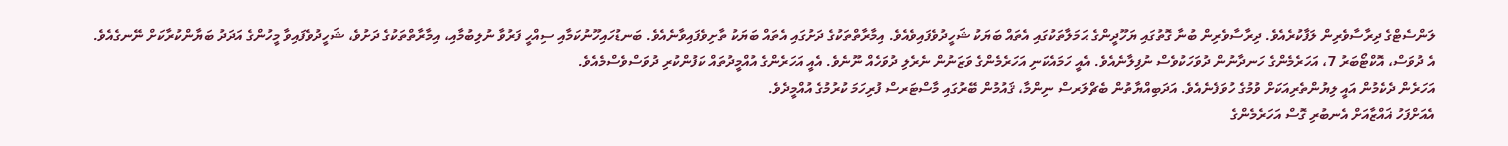ލަންސެޓްގެ ދިރާސާވެރިން ލަފާކުރެއެވެ. ދިރާސާވެރިން ބުނާ ގޮތުގައި ޔަހޫދީންގެ ޙަމަލާތަކުގައި އެތައް ބަޔަކު ޝަހީދުވެފައިވެއެވެ. އިމާރާތްތަކުގެ ދަށުގައި އެތައް ބަޔަކު ތާށިވެފައިވާނެއެވެ. ބަނޑުހައިހޫނުކަމާއި ސިއްހީ ފަރުވާ ނުލިބުމާއި، އިމާރާތްތަކުގެ ދަށުވެ، ޝަހީދުވެފައިވާ މީހުންގެ އަދަދު ބަޔާންކުރާކަށް ނޭނގެއެވެ.
އެ ދުވަސް، އޮކްޓޯބަރު 7، އަހަރެމެންގެ ހަނދާނުން ދުވަހަކުވެސް ނުފިލާނެއެވެ. އެއީ ހަމައެކަނި އަހަރެމެންގެ ވަޒަނުން ނެރެލި ދުވަހެއް ނޫނެވެ. އެއީ އަހަރެންގެ އުއްމީދުތައް ކަފުންކުރި ދުވަސްވެސްމެއެވެ.
އަހަރެން ދެކެމުން އައީ ލިޔުންތެރިއަކަށް ވުމުގެ ހުވަފެނެއެވެ. އަދަބިއްޔާތުން ބެޗްލަރސް ނިންމާ، ޤައުމުން ބޭރުގައި މާސްޓަރސް ފުރިހަމަ ކުރުމުގެ އުއްމީދެވެ.
އެއަށްފަހު ޣައްޒާއަށް އެނބުރި ގޮސް އަހަރެމެންގެ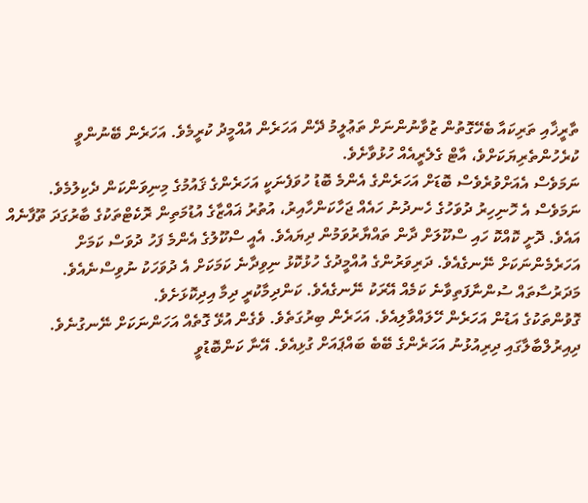ތާރީޚާއި ތަރިކައާ ބެހޭގޮތުން ޒުވާނުންނަށް ތަޢުލީމު ދޭން އަހަރެން އުއްމީދު ކުރީމެވެ. އަހަރެން ބޭނުންވީ ކުރެހުންތެރިޔަކަށްވެ، އާޓް ގެލެރީއެއް ހުޅުވާށެވެ.
ނަމަވެސް އެއަށްވުރެވެސް ބޮޑަށް އަހަރެންގެ އެންމެ ބޮޑު ހުވަފެނަކީ އަހަރެންގެ ޤައުމުގެ މިނިވަންކަން ދެކިލުމެވެ.
ނަމަވެސް އެ ހޮނިހިރު ދުވަހުގެ ހެނދުނު ހައެއް ޖަހާކަންހާއިރު، އުތުރު ޣައްޒާގެ އުޑުމަތިން ރޮކެޓްތަކުގެ ބާރުގަދަ ތޫފާނެއް އައެވެ. ދޮށީ ކޮއްކޮ ހައި ސްކޫލަށް ދާން ތައްޔާރުވަމުން ދިޔައެވެ. އެއީ ސްކޫލުގެ އެންމެ ފަހު ދުވަސް ކަމަށް އަހަރެމެންނަކަށް ނޭނގެއެވެ. ދަރިވަރުންގެ އުއްމީދުގެ ހުޅުކޮޅު ނިވިދާނެ ކަމަކަށް އެ ދުވަހަކު ނުވިސްނެއެވެ. މަދަރުސާތައް ސުންނާފަތިވާނެ ކަމެއް އޭރަކު ނޭނގެއެވެ. ކަންދިމާކުރީ ދިމާ އިދިކޮޅަށެވެ.
ގޮވުންތަކުގެ އަޑުން އަހަރެން ހޭލައްވާލިއެވެ. އަހަރެން ބިރުގަތެވެ. ވެގެން އުޅޭ ގޮތެއް އަހަންނަކަށް ނޭނގުނެވެ. ދިއިރުލްބާލާގައި ދިރިއުޅުނު އަހަރެންގެ ބޭބެ ބައްޕައަށް ގުޅިއެވެ. އޭނާ ކަންބޮޑުވީ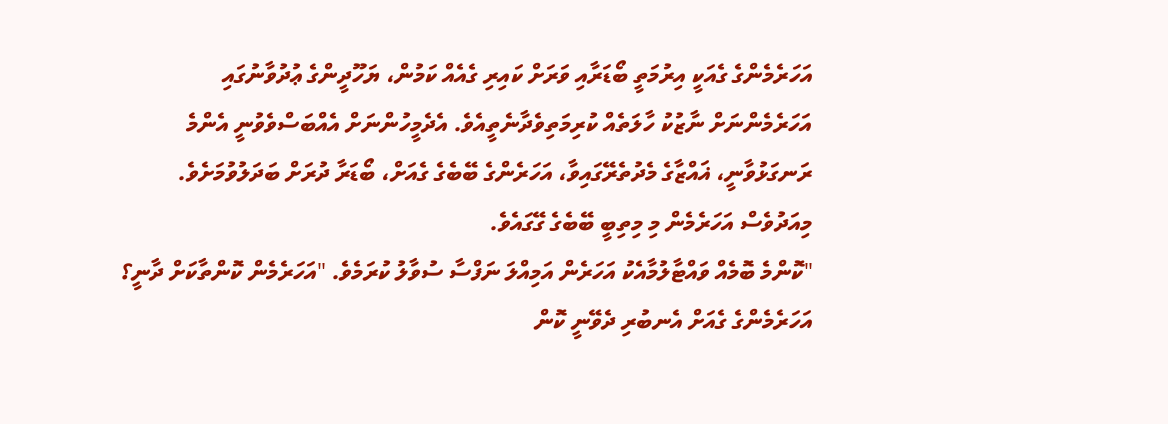އަހަރެމެންގެ ގެއަކީ އިރުމަތީ ބޯޑަރާއި ވަރަށް ކައިރި ގެއެއް ކަމުން، ޔަހޫދީންގެ ޢުދުވާނުގައި އަހަރެމެންނަށް ނާޒުކު ހާލަތެއް ކުރިމަތިވެދާނެތީއެވެ. އެދެމީހުންނަށް އެއްބަސްވެވުނީ އެންމެ ރަނގަޅުވާނީ، ޣައްޒާގެ މެދުތެރޭގައިވާ، އަހަރެންގެ ބޭބެގެ ގެއަށް، ބޯޑަރާ ދުރަށް ބަދަލުވުމަށެވެ. މިއަދުވެސް އަހަރެމެން މި މިތިބީ ބޭބެގެ ގޭގައެވެ.
"ކޮންމެ ބޮމެއް ވައްޓާލުމާއެކު އަހަރެން އަމިއްލަ ނަފްސާ ސުވާލު ކުރަމެވެ. "އަހަރެމެން ކޮންތާކަށް ދާނީ؟ އަހަރެމެންގެ ގެއަށް އެނބުރި ދެވޭނީ ކޮން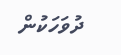ދުވަހަކުން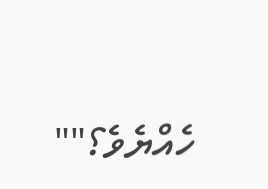ހެއްޔެވެ؟""